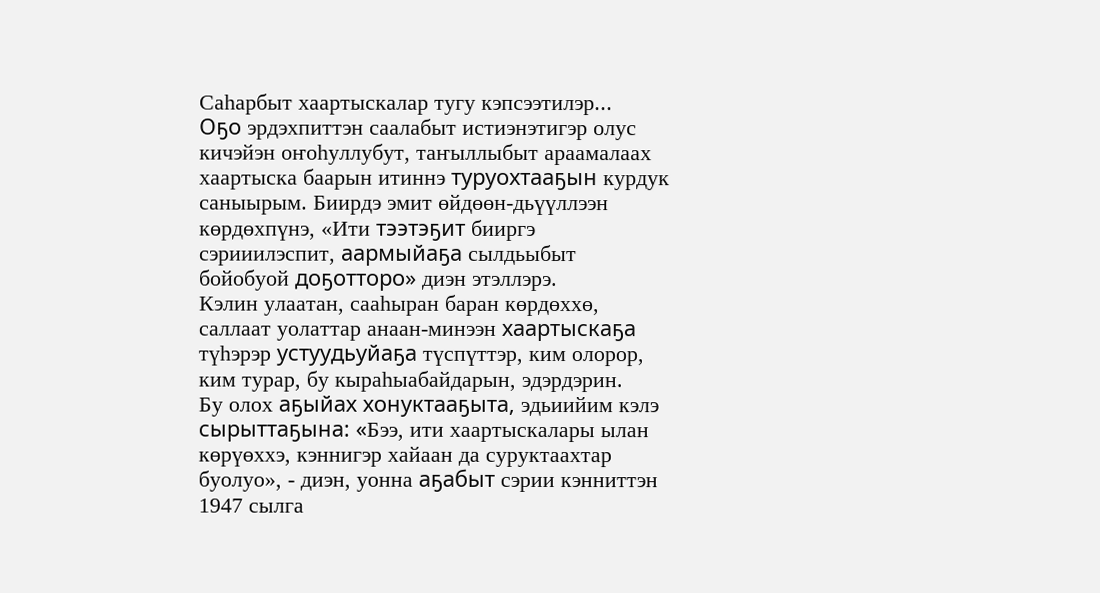Саһарбыт хаартыскалар тугу кэпсээтилэр...
Оҕо эрдэхпиттэн саалабыт истиэнэтигэр олус кичэйэн оҥоһуллубут, таҥыллыбыт араамалаах хаартыска баарын итиннэ туруохтааҕын курдук саныырым. Биирдэ эмит өйдөөн-дьүүллээн көрдөхпүнэ, «Ити тээтэҕит бииргэ сэрииилэспит, аармыйаҕа сылдьыбыт бойобуой доҕотторо» диэн этэллэрэ.
Кэлин улаатан, сааһыран баран көрдөххө, саллаат уолаттар анаан-минээн хаартыскаҕа түһэрэр устуудьуйаҕа түспүттэр, ким олорор, ким турар, бу кыраһыабайдарын, эдэрдэрин.
Бу олох аҕыйах хонуктааҕыта, эдьиийим кэлэ сырыттаҕына: «Бээ, ити хаартыскалары ылан көрүөххэ, кэннигэр хайаан да суруктаахтар буолуо», - диэн, уонна аҕабыт сэрии кэнниттэн 1947 сылга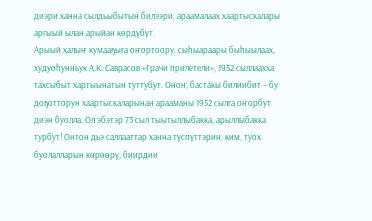диэри ханна сылдьыбытын билээри, араамалаах хаартыскалары аргыый ылан арыйан көрдүбүт.
Арыый халыҥ кумааҕыга оҥортоору, сыһыараары быһыылаах, худуоһунньук А.К. Саврасов «Грачи прилетели», 1952 сыллаахха тахсыбыт хартыынатын туттубут. Онон, бастакы билиибит – бу доҕотторун хаартыскаларынан арааманы 1952 сылга оҥорбут диэн буолла. Ол эбэтэр 73 сыл тыытыллыбакка, арыллыбакка турбут! Онтон дьэ саллааттар ханна түспүттэрин, ким, туох буолалларын көрөөрү, биирдии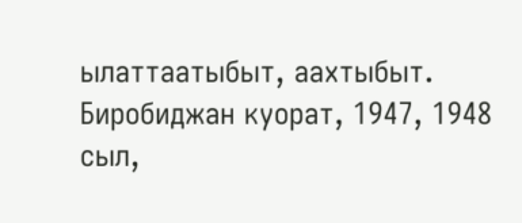ылаттаатыбыт, аахтыбыт. Биробиджан куорат, 1947, 1948 сыл,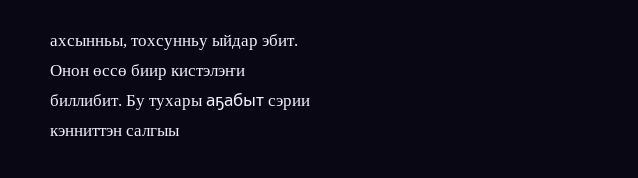ахсынньы, тохсунньу ыйдар эбит. Онон өссө биир кистэлэҥи биллибит. Бу тухары аҕабыт сэрии кэнниттэн салгыы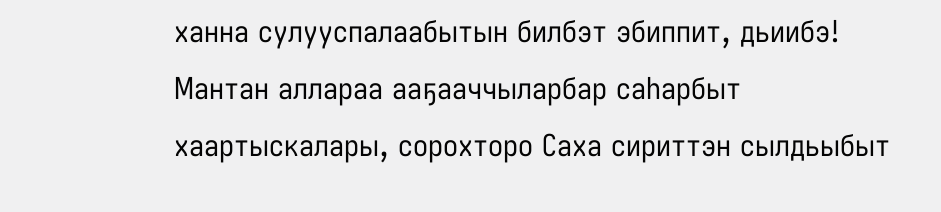ханна сулууспалаабытын билбэт эбиппит, дьиибэ!
Мантан аллараа ааҕааччыларбар саһарбыт хаартыскалары, сорохторо Саха сириттэн сылдьыбыт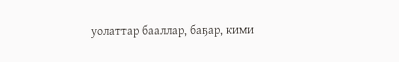уолаттар бааллар, баҕар, кими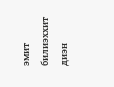эмит билиэххит диэн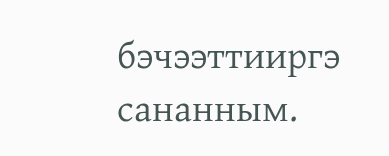бэчээттииргэ сананным.